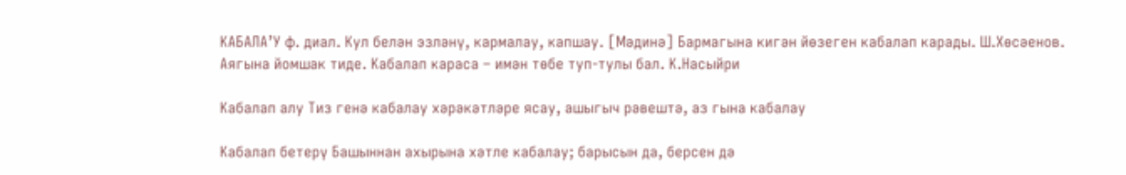КАБАЛА’У ф. диал. Кул белән эзләнү, кармалау, капшау. [Мәдинә] Бармагына кигән йөзеген кабалап карады. Ш.Хөсәенов. Аягына йомшак тиде. Кабалап караса – имән төбе туп-тулы бал. К.Насыйри

Кабалап алу Тиз генә кабалау хәрәкәтләре ясау, ашыгыч рәвештә, аз гына кабалау

Кабалап бетерү Башыннан ахырына хәтле кабалау; барысын да, берсен дә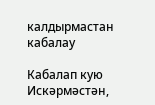калдырмастан кабалау

Кабалап кую Искәрмәстән,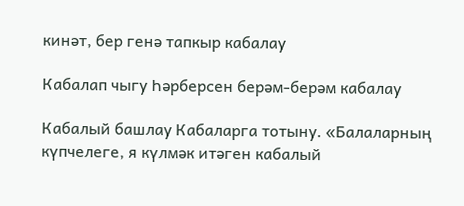кинәт, бер генә тапкыр кабалау

Кабалап чыгу Һәрберсен берәм-берәм кабалау

Кабалый башлау Кабаларга тотыну. «Балаларның күпчелеге, я күлмәк итәген кабалый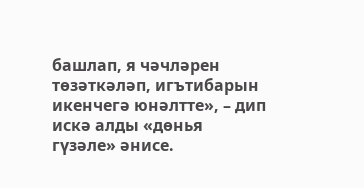башлап, я чәчләрен төзәткәләп, игътибарын икенчегә юнәлтте», – дип искә алды «дөнья гүзәле» әнисе.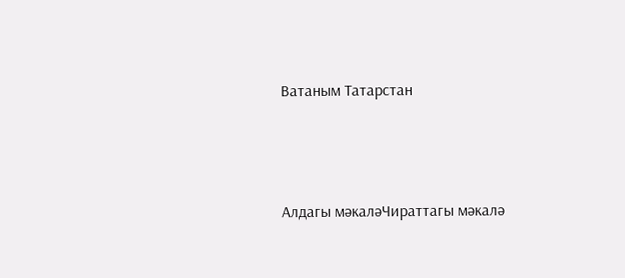Ватаным Татарстан



Алдагы мәкаләЧираттагы мәкалә